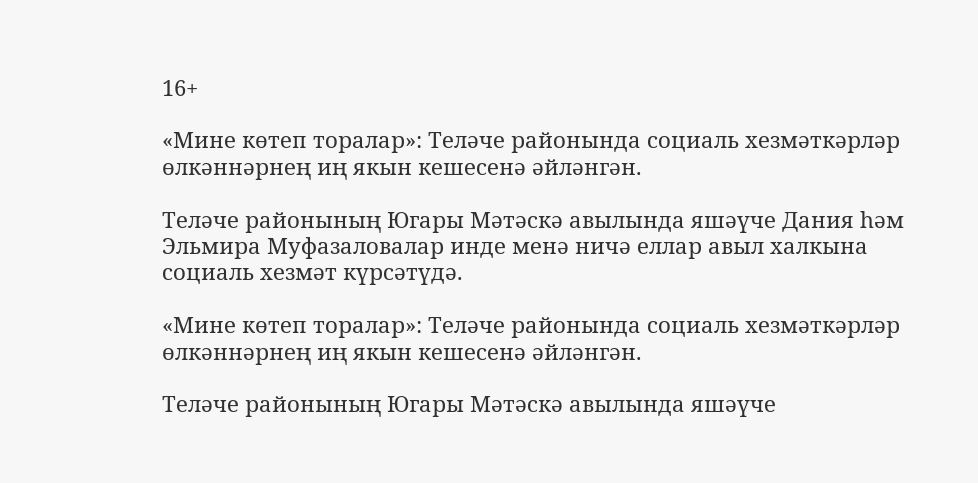16+

«Мине көтеп торалар»: Теләче районында социаль хезмәткәрләр өлкәннәрнең иң якын кешесенә әйләнгән.

Теләче районының Югары Мәтәскә авылында яшәүче Дания һәм Эльмира Муфазаловалар инде менә ничә еллар авыл халкына социаль хезмәт күрсәтүдә.

«Мине көтеп торалар»: Теләче районында социаль хезмәткәрләр өлкәннәрнең иң якын кешесенә әйләнгән.

Теләче районының Югары Мәтәскә авылында яшәүче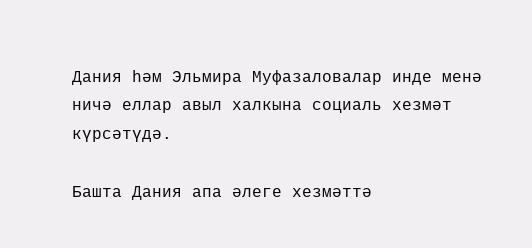Дания һәм Эльмира Муфазаловалар инде менә ничә еллар авыл халкына социаль хезмәт күрсәтүдә.

Башта Дания апа әлеге хезмәттә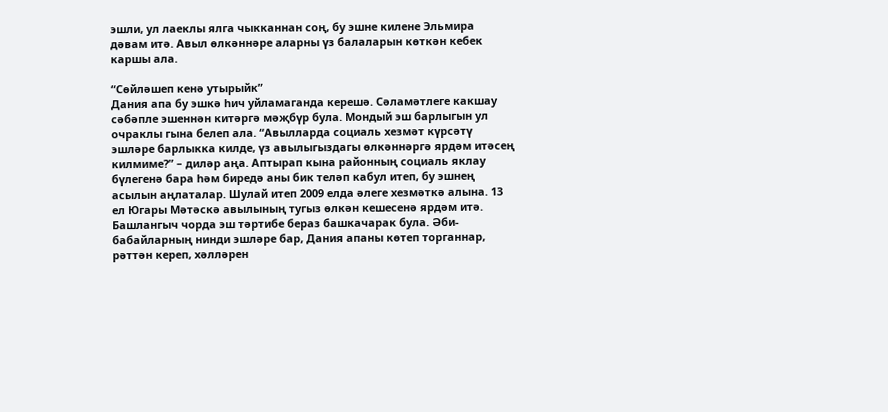эшли, ул лаеклы ялга чыкканнан соң, бу эшне килене Эльмира дәвам итә. Авыл өлкәннәре аларны үз балаларын көткән кебек каршы ала.

“Сөйләшеп кенә утырыйк”
Дания апа бу эшкә һич уйламаганда керешә. Сәламәтлеге какшау сәбәпле эшеннән китәргә мәҗбүр була. Мондый эш барлыгын ул очраклы гына белеп ала. “Авылларда социаль хезмәт күрсәтү эшләре барлыкка килде, үз авылыгыздагы өлкәннәргә ярдәм итәсең килмиме?” – диләр аңа. Аптырап кына районның социаль яклау бүлегенә бара һәм биредә аны бик теләп кабул итеп, бу эшнең асылын аңлаталар. Шулай итеп 2009 елда әлеге хезмәткә алына. 13 ел Югары Мәтәскә авылының тугыз өлкән кешесенә ярдәм итә. Башлангыч чорда эш тәртибе бераз башкачарак була. Әби-бабайларның нинди эшләре бар, Дания апаны көтеп торганнар, рәттән кереп, хәлләрен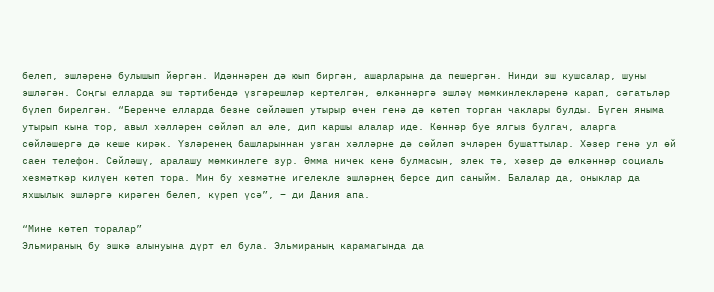белеп, эшләренә булышып йөргән. Идәннәрен дә юып биргән, ашарларына да пешергән. Нинди эш кушсалар, шуны эшләгән. Соңгы елларда эш тәртибендә үзгәрешләр кертелгән, өлкәннәргә эшләү мөмкинлекләренә карап, сәгатьләр бүлеп бирелгән. “Беренче елларда безне сөйләшеп утырыр өчен генә дә көтеп торган чаклары булды. Бүген яныма утырып кына тор, авыл хәлләрен сөйләп ал әле, дип каршы алалар иде. Көннәр буе ялгыз булгач, аларга сөйләшергә дә кеше кирәк. Үзләренең башларыннан узган хәлләрне дә сөйләп эчләрен бушаттылар. Хәзер генә ул өй саен телефон. Сөйләшү, аралашу мөмкинлеге зур. Әмма ничек кенә булмасын, элек тә, хәзер дә өлкәннәр социаль хезмәткәр килүен көтеп тора. Мин бу хезмәтне игелекле эшләрнең берсе дип саныйм. Балалар да, оныклар да яхшылык эшләргә кирәген белеп, күреп үсә”, – ди Дания апа.

“Мине көтеп торалар”
Эльмираның бу эшкә алынуына дүрт ел була. Эльмираның карамагында да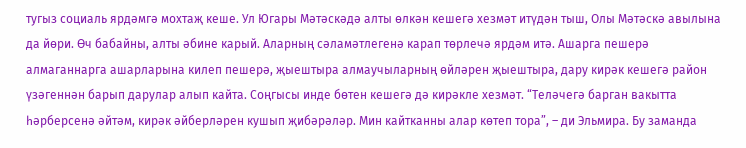тугыз социаль ярдәмгә мохтаҗ кеше. Ул Югары Мәтәскәдә алты өлкән кешегә хезмәт итүдән тыш, Олы Мәтәскә авылына да йөри. Өч бабайны, алты әбине карый. Аларның сәламәтлегенә карап төрлечә ярдәм итә. Ашарга пешерә алмаганнарга ашарларына килеп пешерә, җыештыра алмаучыларның өйләрен җыештыра, дару кирәк кешегә район үзәгеннән барып дарулар алып кайта. Соңгысы инде бөтен кешегә дә кирәкле хезмәт. “Теләчегә барган вакытта һәрберсенә әйтәм, кирәк әйберләрен кушып җибәрәләр. Мин кайтканны алар көтеп тора”, – ди Эльмира. Бу заманда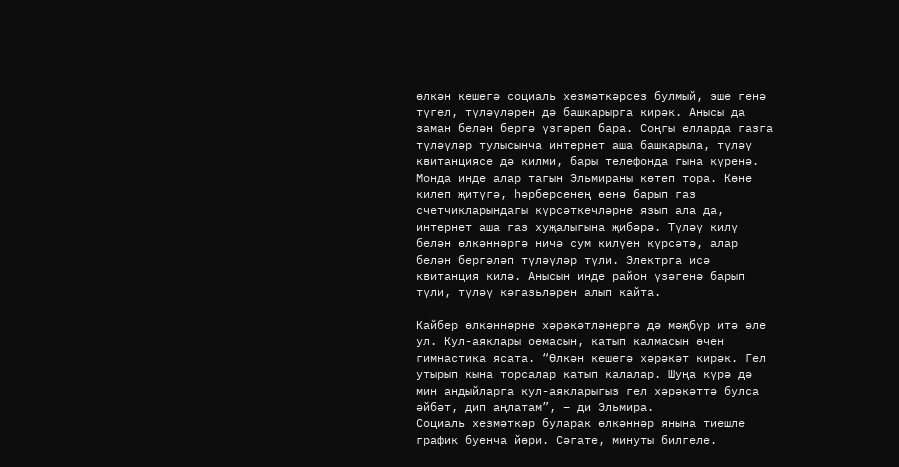өлкән кешегә социаль хезмәткәрсез булмый, эше генә түгел, түләүләрен дә башкарырга кирәк. Анысы да заман белән бергә үзгәреп бара. Соңгы елларда газга түләүләр тулысынча интернет аша башкарыла, түләү квитанциясе дә килми, бары телефонда гына күренә. Монда инде алар тагын Эльмираны көтеп тора. Көне килеп җитүгә, һәрберсенең өенә барып газ счетчикларындагы күрсәткечләрне язып ала да, интернет аша газ хуҗалыгына җибәрә. Түләү килү белән өлкәннәргә ничә сум килүен күрсәтә, алар белән бергәләп түләүләр түли. Электрга исә квитанция килә. Анысын инде район үзәгенә барып түли, түләү кәгазьләрен алып кайта.

Кайбер өлкәннәрне хәрәкәтләнергә дә мәҗбүр итә әле ул. Кул-аяклары оемасын, катып калмасын өчен гимнастика ясата. “Өлкән кешегә хәрәкәт кирәк. Гел утырып кына торсалар катып калалар. Шуңа күрә дә мин андыйларга кул-аякларыгыз гел хәрәкәттә булса әйбәт, дип аңлатам”, – ди Эльмира.
Социаль хезмәткәр буларак өлкәннәр янына тиешле график буенча йөри. Сәгате, минуты билгеле.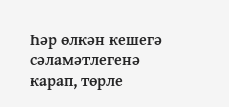Һәр өлкән кешегә сәламәтлегенә карап, төрле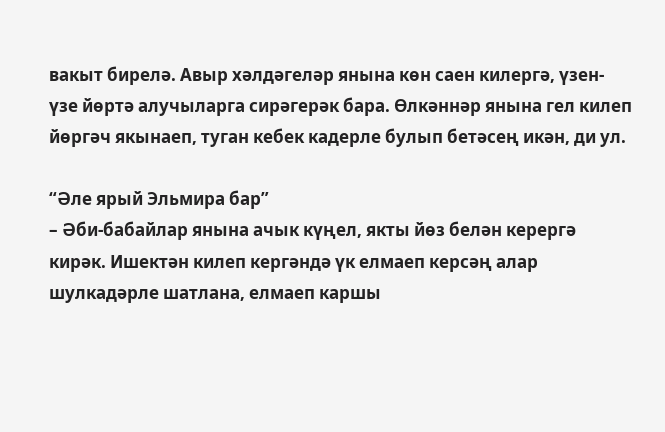вакыт бирелә. Авыр хәлдәгеләр янына көн саен килергә, үзен-үзе йөртә алучыларга сирәгерәк бара. Өлкәннәр янына гел килеп йөргәч якынаеп, туган кебек кадерле булып бетәсең икән, ди ул.

“Әле ярый Эльмира бар”
– Әби-бабайлар янына ачык күңел, якты йөз белән керергә кирәк. Ишектән килеп кергәндә үк елмаеп керсәң алар шулкадәрле шатлана, елмаеп каршы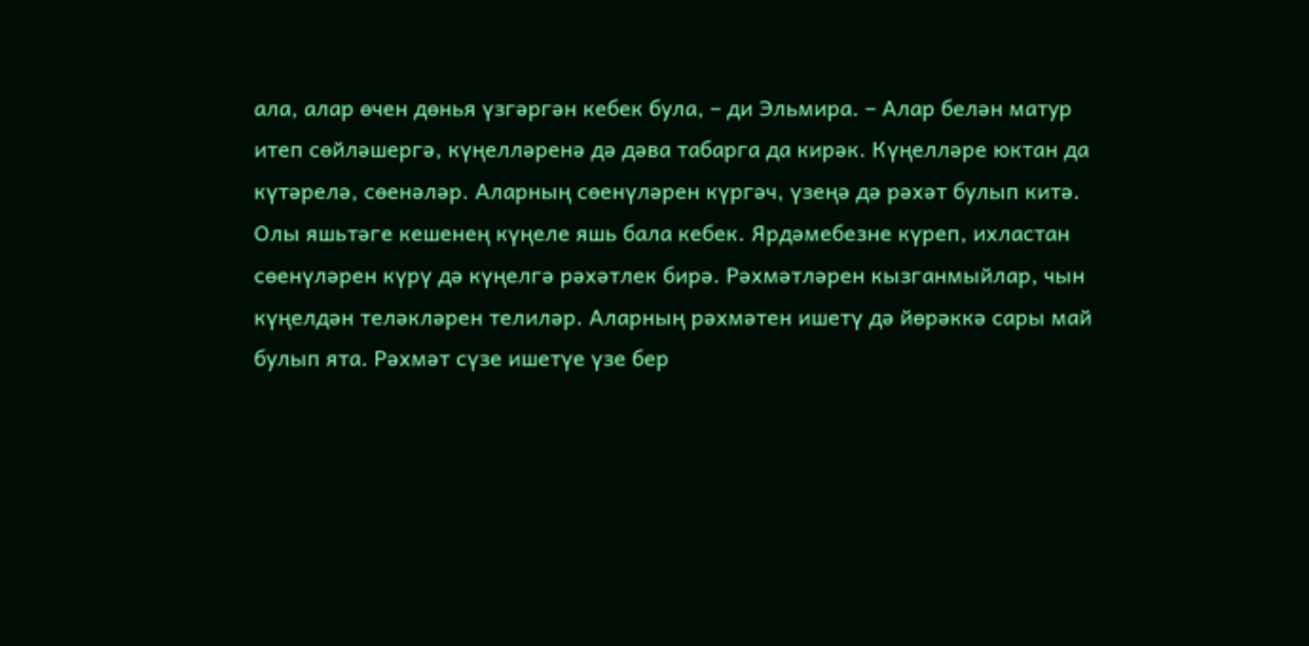ала, алар өчен дөнья үзгәргән кебек була, – ди Эльмира. – Алар белән матур итеп сөйләшергә, күңелләренә дә дәва табарга да кирәк. Күңелләре юктан да күтәрелә, сөенәләр. Аларның сөенүләрен күргәч, үзеңә дә рәхәт булып китә. Олы яшьтәге кешенең күңеле яшь бала кебек. Ярдәмебезне күреп, ихластан сөенүләрен күрү дә күңелгә рәхәтлек бирә. Рәхмәтләрен кызганмыйлар, чын күңелдән теләкләрен телиләр. Аларның рәхмәтен ишетү дә йөрәккә сары май булып ята. Рәхмәт сүзе ишетүе үзе бер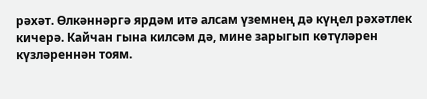рәхәт. Өлкәннәргә ярдәм итә алсам үземнең дә күңел рәхәтлек кичерә. Кайчан гына килсәм дә, мине зарыгып көтүләрен күзләреннән тоям.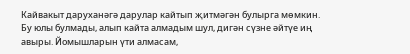Кайвакыт даруханәгә дарулар кайтып җитмәгән булырга мөмкин. Бу юлы булмады, алып кайта алмадым шул, дигән сүзне әйтүе иң авыры. Йомышларын үти алмасам,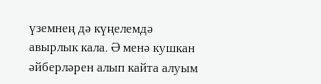үземнең дә күңелемдә авырлык кала. Ә менә кушкан әйберләрен алып кайта алуым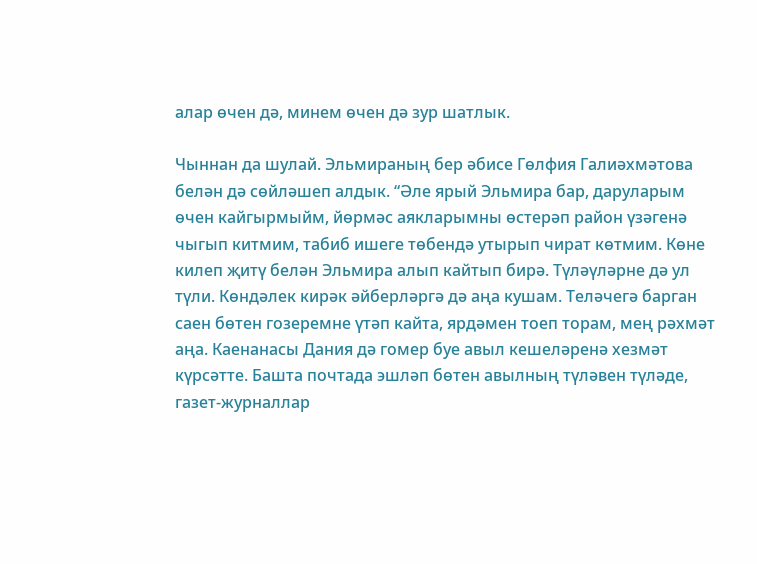алар өчен дә, минем өчен дә зур шатлык.

Чыннан да шулай. Эльмираның бер әбисе Гөлфия Галиәхмәтова белән дә сөйләшеп алдык. “Әле ярый Эльмира бар, даруларым өчен кайгырмыйм, йөрмәс аякларымны өстерәп район үзәгенә чыгып китмим, табиб ишеге төбендә утырып чират көтмим. Көне килеп җитү белән Эльмира алып кайтып бирә. Түләүләрне дә ул түли. Көндәлек кирәк әйберләргә дә аңа кушам. Теләчегә барган саен бөтен гозеремне үтәп кайта, ярдәмен тоеп торам, мең рәхмәт аңа. Каенанасы Дания дә гомер буе авыл кешеләренә хезмәт күрсәтте. Башта почтада эшләп бөтен авылның түләвен түләде, газет-журналлар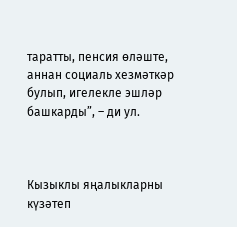таратты, пенсия өләште, аннан социаль хезмәткәр булып, игелекле эшләр башкарды”, – ди ул.



Кызыклы яңалыкларны күзәтеп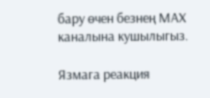бару өчен безнең МАХ каналына кушылыгыз.

Язмага реакция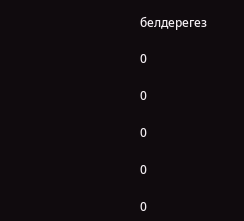белдерегез

0

0

0

0

0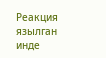Реакция язылган инде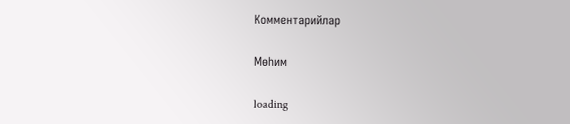Комментарийлар

Мөһим

loading